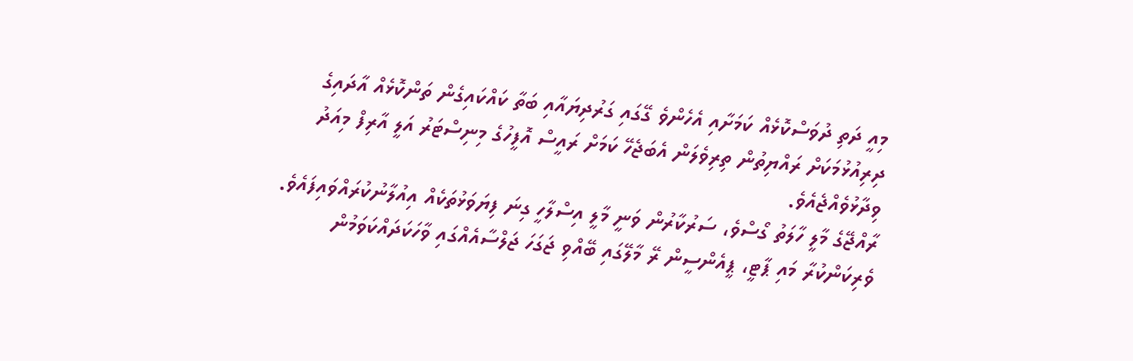މިއީ ދަތި ދުވަސްކޮޅެއް ކަމަށާއި އެހެންވެ ގޭގައި ގަރުދިޔައާއި ބަތާ ކައްކައިގެން ތަންކޮޅެއް އާދައިގެ ދިރިއުޅުމަކަށް ރައްޔިތުން ތިރިވެލަން އެބަޖެހޭ ކަމަށް ރައީސް އޮފީހުގެ މިނިސްޓަރު އަލީ އާރިފް މިއަދު ވިދާޅުވެއްޖެއެވެ.
ރާއްޖޭގެ މާލީ ހާލަތު ގޯސްވެ، ސަރުކާރުން ވަނީ މާލީ އިސްލާހީ ގިނަ ފިޔަވަޅުތަކެއް އިއުލާނުކުރައްވައިފައެވެ.
ވެރިކަންކުރާ މައި ޕާޓީ، ޕީއެންސީން ރޭ މާލޭގައި ބޭއްވި ޖަގަހަ ޖަލްސާއެއްގައި ވާހަކަދައްކަވަމުން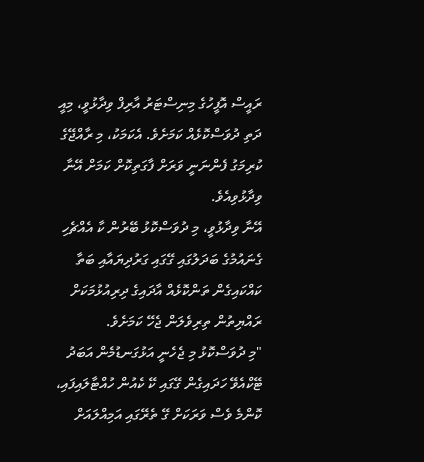ރައީސް އޮފީހުގެ މިނިސްޓަރު އާރިފް ވިދާޅުވީ، މިއީ ދަތި ދުވަސްކޮޅެއް ކަމަށެވެ. އެކަމަކު، މި ރާއްޖޭގެ ކުރިމަގު ފެންނަނީ ވަރަށް ފާގަތިކޮށް ކަމަށް އޭނާ ވިދާޅުވިއެވެ.
އޭނާ ވިދާޅުވީ، މި ދުވަސްކޮޅު ބޭރުން ކާ އެއްޗެހި ގެނައުމުގެ ބަދަލުގައި ގޭގައި ގަރުދިޔައާއި ބަތާ ކައްކައިގެން ތަންކޮޅެއް އާދައިގެ ދިރިއުޅުމަކަށް ރައްޔިތުން ތިރިވެލަން ޖެހޭ ކަމަށެވެ.
"މި ދުވަސްކޮޅު މި ޖެހެނީ އަޅުގަނޑުމެން އަބަދު ޓޭކްއެވޭ ހަދައިގެން ގޭގައި ކޭ ކެއުން ހުއްޓާލައިފައި، ކޮންމެ ވެސް ވަރަކަށް ގޭ ތެރޭގައި އަމިއްލައަށް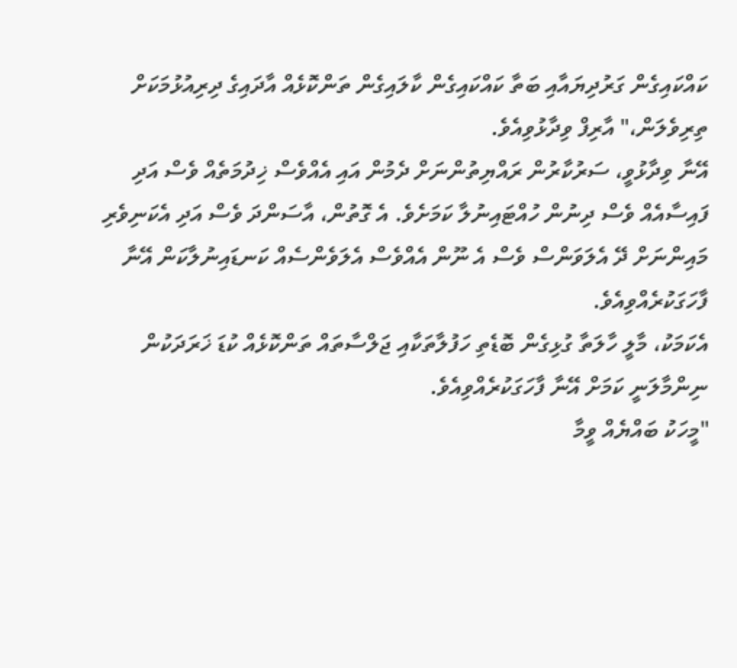ކައްކައިގެން ގަރުދިޔައާއި ބަތާ ކައްކައިގެން ކާލައިގެން ތަންކޮޅެއް އާދައިގެ ދިރިއުޅުމަކަށް ތިރިވެލަން،" އާރިފް ވިދާޅުވިއެވެ.
އޭނާ ވިދާޅުވީ، ސަރުކާރުން ރައްޔިތުންނަށް ދެމުން އައި އެއްވެސް ޚިދުމަތެއް ވެސް އަދި ފައިސާއެއް ވެސް ދިނުން ހުއްޓައިނުލާ ކަމަށެވެ. އެ ގޮތުން، އާސަންދަ ވެސް އަދި އެކަނިވެރި މައިންނަށް ދޭ އެލަވަންސް ވެސް އެ ނޫން އެއްވެސް އެލަވެންސެއް ކަނޑައިނުލާކަން އޭނާ ފާހަގަކުރެއްވިއެވެ.
އެކަމަކު، މާލީ ހާލަތާ ގުޅިގެން ބޮޑެތި ހަފުލާތަކާއި ޖަލްސާތައް ތަންކޮޅެއް ކުޑަ ޚަރަދަކުން ނިންމާލަނީ ކަމަށް އޭނާ ފާހަގަކުރެއްވިއެވެ.
"މީހަކު ބައްޔެއް ވީމާ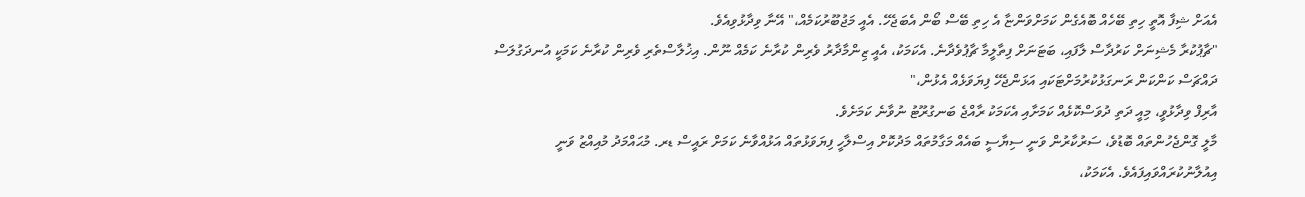އެއަށް ޝިފާ އޮތީ ހިތި ބޭހެއް ބޮއެގެން ކަމަށްވަންޏާ އެ ހިތި ބޭސް ބޯން އެބަޖެހޭ. އެއީ މަޖުބޫރުކަމެއް،" އޭނާ ވިދާޅުވިއެވެ.
"ޗާޕުކުރާ މެޝިނަށް ކަރުދާސް ލާފައި، ބަޓަނަށް ފިތާލީމާ ޗާޕުވެދާނެ. އެކަމަކު، އެއީ ޒިންމާދާރު ވެރިން ކުރާނެ ކަމެއް ނޫން. އިޚުލާސްތެރި ވެރިން ކުރާނެ ކަމަކީ އުނދަގުލަސް ދައްޗަސް ކަންކަން ރަނގަޅުކުރުމަށްޓަކައި އަޅަންޖެހޭ ފިޔަވަޅެއް އެޅުން،"
އާރިފް ވިދާޅުވީ، މިއީ ދަތި ދުވަސްކޮޅެއް ކަމަށާއި އެކަމަކު ރާއްޖެ ބަނގުރޫޓު ނުވާނެ ކަމަށެވެ.
މާލީ ގޮންޖެހުންތައް ބޮޑުވެ، ސަރުކާރުން ވަނީ ސިޔާސީ ބައެއް މަގާމުތައް މަދުކޮށް އިސްލާހީ ފިޔަވަޅުތައް އަޅުއްވާނެ ކަމަށް ރައީސް ޑރ. މުޙައްމަދު މުއިއްޒު ވަނީ އިއުލާނުކުރައްވައިފައެވެ. އެކަމަކު،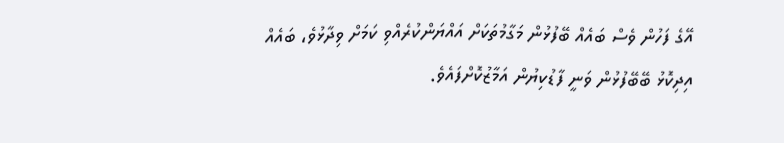އޭގެ ފަހުން ވެސް ބައެއް ބޭފުޅުން މަގާމުތަކަށް އައްޔަންކުރެއްވި ކަމަށް ވިދާޅުވެ، ބައެއް އިދިކޮޅު ބޭބޭފުޅުން ވަނީ ފާޑުކިޔުން އަމާޒުކޮށްފައެވެ.